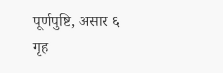पूर्णपुष्टि, असार ६
गृह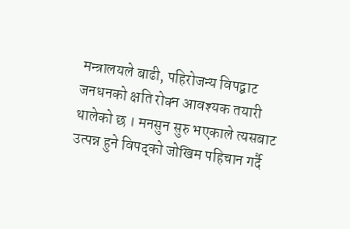मन्त्रालयले बाढी, पहिरोजन्य विपद्बाट जनधनको क्षति रोक्न आवश्यक तयारी थालेको छ । मनसुन सुरु भएकाले त्यसबाट उत्पन्न हुने विपद्को जोखिम पहिचान गर्दै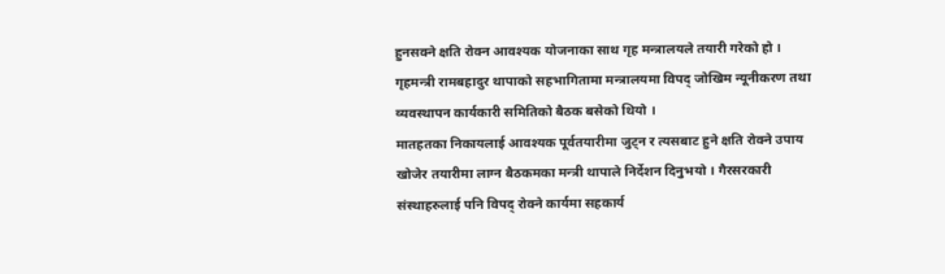हुनसक्ने क्षति रोक्न आवश्यक योजनाका साथ गृह मन्त्रालयले तयारी गरेको हो ।
गृहमन्त्री रामबहादुर थापाको सहभागितामा मन्त्रालयमा विपद् जोखिम न्यूनीकरण तथा व्यवस्थापन कार्यकारी समितिको बैठक बसेको थियो ।
मातहतका निकायलाई आवश्यक पूर्वतयारीमा जुट्न र त्यसबाट हुने क्षति रोक्ने उपाय खोजेर तयारीमा लाग्न बैठकमका मन्त्री थापाले निर्देशन दिनुभयो । गैरसरकारी संस्थाहरुलाई पनि विपद् रोक्ने कार्यमा सहकार्य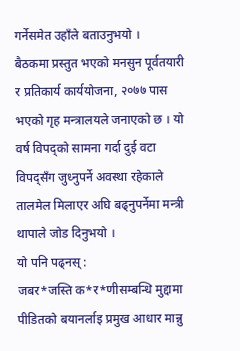गर्नेसमेत उहाँले बताउनुभयो ।
बैठकमा प्रस्तुत भएको मनसुन पूर्वतयारी र प्रतिकार्य कार्ययोजना, २०७७ पास भएको गृह मन्त्रालयले जनाएको छ । यो वर्ष विपद्को सामना गर्दा दुई वटा विपद्सँग जुध्नुपर्ने अवस्था रहेकाले तालमेल मिलाएर अघि बढ्नुपर्नेमा मन्त्री थापाले जोड दिनुभयो ।
यो पनि पढ्नस् :
जबर*जस्ति क*र*णीसम्बन्धि मुद्दामा पीडितको बयानर्लाइ प्रमुख आधार मान्नु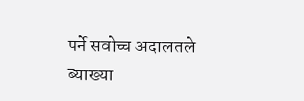पर्ने सवोच्च अदालतले ब्याख्या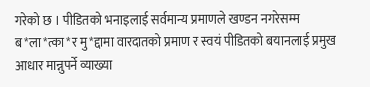गरेको छ । पीडितको भनाइलाई सर्वमान्य प्रमाणले खण्डन नगरेसम्म ब*ला*त्का*र मु*द्दामा वारदातको प्रमाण र स्वयं पीडितको बयानलाई प्रमुख आधार मान्नुपर्ने व्याख्या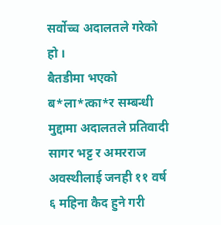सर्वोच्च अदालतले गरेको हो ।
बैतडीमा भएको ब*ला*त्का*र सम्बन्धी मुद्दामा अदालतले प्रतिवादी सागर भट्ट र अमरराज अवस्थीलाई जनही ११ वर्ष ६ महिना कैद हुने गरी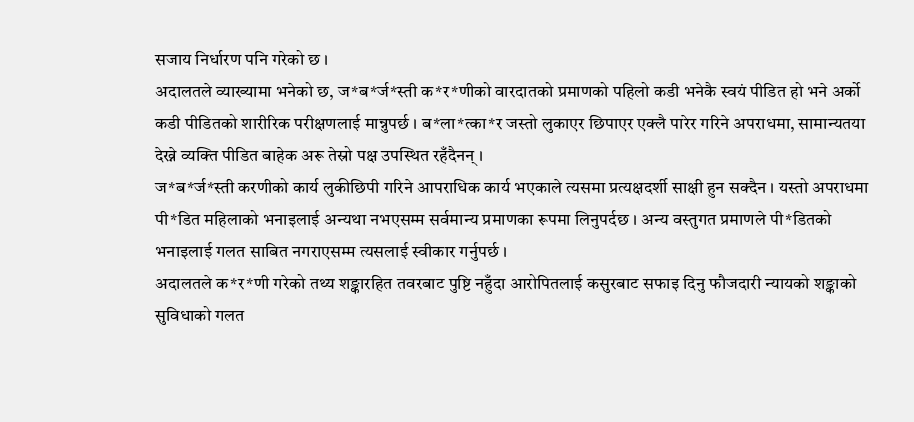सजाय निर्धारण पनि गरेको छ ।
अदालतले व्याख्यामा भनेको छ, ज*ब*र्ज*स्ती क*र*णीको वारदातको प्रमाणको पहिलो कडी भनेकै स्वयं पीडित हो भने अर्को कडी पीडितको शारीरिक परीक्षणलाई मान्नुपर्छ । ब*ला*त्का*र जस्तो लुकाएर छिपाएर एक्लै पारेर गरिने अपराधमा, सामान्यतया देख्ने व्यक्ति पीडित बाहेक अरू तेस्रो पक्ष उपस्थित रहँदैनन् ।
ज*ब*र्ज*स्ती करणीको कार्य लुकीछिपी गरिने आपराधिक कार्य भएकाले त्यसमा प्रत्यक्षदर्शी साक्षी हुन सक्दैन । यस्तो अपराधमा पी*डित महिलाको भनाइलाई अन्यथा नभएसम्म सर्वमान्य प्रमाणका रूपमा लिनुपर्दछ । अन्य वस्तुगत प्रमाणले पी*डितको भनाइलाई गलत साबित नगराएसम्म त्यसलाई स्वीकार गर्नुपर्छ ।
अदालतले क*र*णी गरेको तथ्य शङ्कारहित तवरबाट पुष्टि नहुँदा आरोपितलाई कसुरबाट सफाइ दिनु फौजदारी न्यायको शङ्काको सुविधाको गलत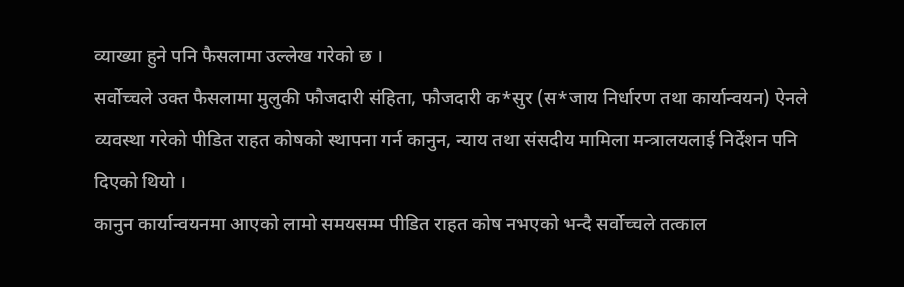व्याख्या हुने पनि फैसलामा उल्लेख गरेको छ ।
सर्वोच्चले उक्त फैसलामा मुलुकी फौजदारी संहिता, फौजदारी क*सुर (स*जाय निर्धारण तथा कार्यान्वयन) ऐनले व्यवस्था गरेको पीडित राहत कोषको स्थापना गर्न कानुन, न्याय तथा संसदीय मामिला मन्त्रालयलाई निर्देशन पनि दिएको थियो ।
कानुन कार्यान्वयनमा आएको लामो समयसम्म पीडित राहत कोष नभएको भन्दै सर्वोच्चले तत्काल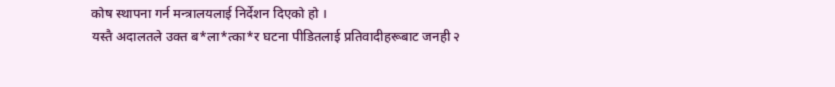कोष स्थापना गर्न मन्त्रालयलाई निर्देशन दिएको हो ।
यस्तै अदालतले उक्त ब*ला*त्का*र घटना पीडितलाई प्रतिवादीहरूबाट जनही २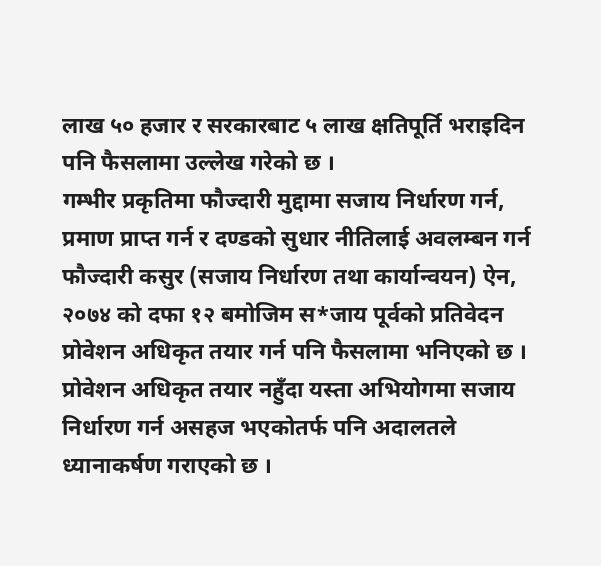लाख ५० हजार र सरकारबाट ५ लाख क्षतिपूर्ति भराइदिन पनि फैसलामा उल्लेख गरेको छ ।
गम्भीर प्रकृतिमा फौज्दारी मुद्दामा सजाय निर्धारण गर्न, प्रमाण प्राप्त गर्न र दण्डको सुधार नीतिलाई अवलम्बन गर्न फौज्दारी कसुर (सजाय निर्धारण तथा कार्यान्वयन) ऐन, २०७४ को दफा १२ बमोजिम स*जाय पूर्वको प्रतिवेदन प्रोवेशन अधिकृत तयार गर्न पनि फैसलामा भनिएको छ ।
प्रोवेशन अधिकृत तयार नहुँदा यस्ता अभियोगमा सजाय निर्धारण गर्न असहज भएकोतर्फ पनि अदालतले ध्यानाकर्षण गराएको छ ।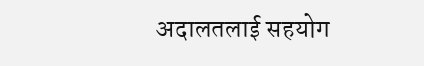अदालतलाई सहयोग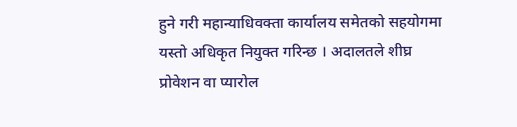हुने गरी महान्याधिवक्ता कार्यालय समेतको सहयोगमा यस्तो अधिकृत नियुक्त गरिन्छ । अदालतले शीघ्र प्रोवेशन वा प्यारोल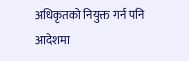अधिकृतको नियुक्त गर्न पनि आदेशमा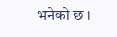भनेको छ ।